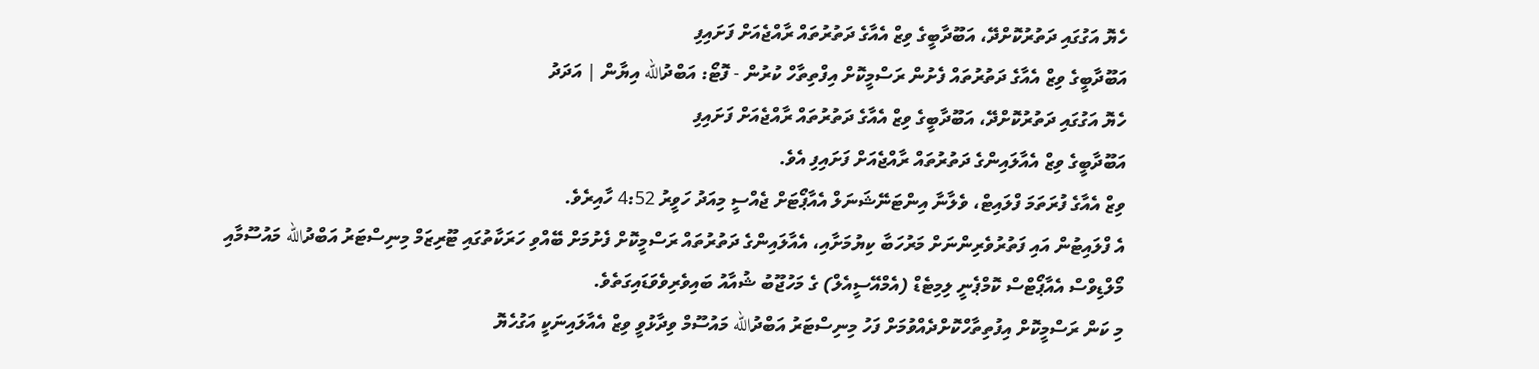ހެޔޮ އަގުގައި ދަތުރުކޮށްދޭ، އަބޫދާބީގެ ވިޒް އެއާގެ ދަތުރުތައް ރާއްޖެއަށް ފަށައިފި
އަބޫދާބީގެ ވިޒް އެއާގެ ދަތުރުތައް ފެށުން ރަސްމީކޮށް އިފްތިތާހް ކުރުން - ފޮޓޯ: އަބްދުالله އިޔާން | އަދަދު
ހެޔޮ އަގުގައި ދަތުރުކޮށްދޭ، އަބޫދާބީގެ ވިޒް އެއާގެ ދަތުރުތައް ރާއްޖެއަށް ފަށައިފި
އަބޫދާބީގެ ވިޒް އެއާލައިންގެ ދަތުރުތައް ރާއްޖެއަށް ފަށައިފި އެވެ.
ވިޒް އެއާގެ ފުރަތަމަ ފްލައިޓް، ވެލާނާ އިންޓަނޭޝަނަލް އެއާޕޯޓަށް ޖެއްސީ މިއަދު ހަވީރު 4:52 ހާއިރެވެ.
އެ ފްލައިޓުން އައި ފަތުރުވެރިންނަށް މަރުހަބާ ކިޔުމަށާއި، އެއާލައިންގެ ދަތުރުތައް ރަސްމީކޮށް ފެށުމަށް ބޭއްވި ހަރަކާތުގައި ޓޫރިޒަމް މިނިސްޓަރު އަބްދުالله މައުސޫމާއި މޯލްޑިވްސް އެއާޕޯޓްސް ކޮމްޕެނީ ލިމިޓެޑް (އެމްއޭސީއެލް) ގެ މަހުޖޫބު ޝުއާއު ބައިވެރިވެވަޑައިގަތެވެ.
މި ކަން ރަސްމީކޮށް އިފުތިތާހްކޮށްދެއްވުމަށް ފަހު މިނިސްޓަރު އަބްދުالله މައުސޫމް ވިދާޅުވީ ވިޒް އެއާލައިނަކީ އަގުހެޔޮ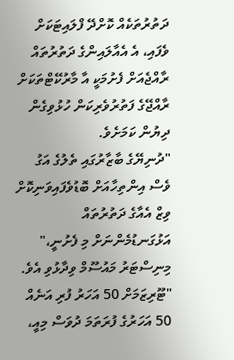ދަތުރުތަކެއް ކޮށްދޭ ފްލައިޓަކަށް ވެފައި، އެ އެއާލައިންގެ ދަތުރުތައް ރާއްޖެއަށް ފެށުމަކީ އާ މާރުކޭޓްތަކަށް ރާއްޖޭގެ ފަތުރުވެރިކަން ހުޅުވިގެން ދިޔުން ކަމަށެވެ.
"ދުނިޔޭގެ ބާޒާރުގައި ތެލުގެ އަގު ވެސް އިންތިހާއަށް ބޮޑުވެފައިވަނިކޮށް ވިޒް އެއާގެ ދަތުރުތައް އަޅުގަނޑުމެންނަށް މި ފެށުނީ،" މިނިސްޓަރު މައުސޫމް ވިދާޅުވި އެވެ.
"ޓޫރިޒަމަށް 50 އަހަރު ފުރި އަނެއް 50 އަހަރުގެ ފުރަތަމަ ދުވަސް މިއީ،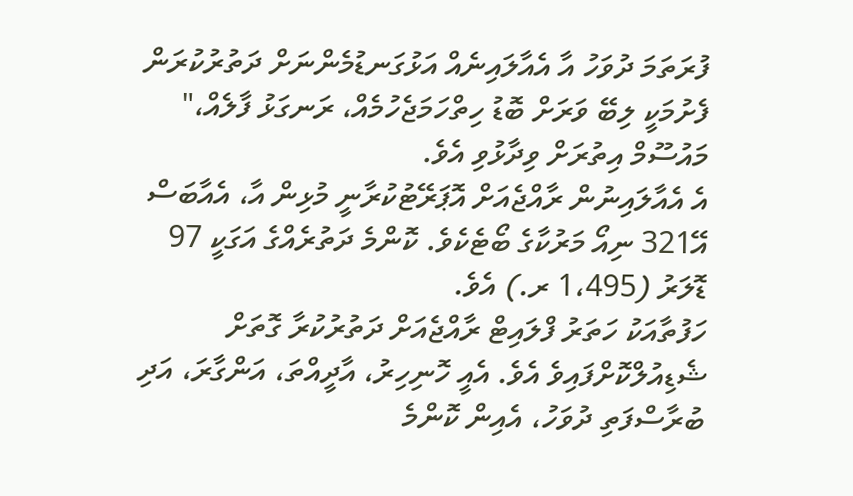ފުރަތަމަ ދުވަހު އާ އެއާލައިނެއް އަޅުގަނޑުމެންނަށް ދަތުރުކުރަން ފެށުމަކީ ލިބޭ ވަރަށް ބޮޑު ހިތްހަމަޖެހުމެއް، ރަނގަޅު ފާލެއް،" މައުސޫމް އިތުރަށް ވިދާޅުވި އެވެ.
އެ އެއާލައިނުން ރާއްޖެއަށް އޮޕަރޭޓުކުރާނީ މުޅިން އާ، އެއާބަސް އޭ321 ނިއޯ މަރުކާގެ ބޯޓެކެވެ. ކޮންމެ ދަތުރެއްގެ އަގަކީ 97 ޑޮލަރު (1،495 ރ.) އެވެ.
ހަފުތާއަކު ހަތަރު ފްލައިޓް ރާއްޖެއަށް ދަތުރުކުރާ ގޮތަށް ޝެޑިއުލްކޮށްފައިވެ އެވެ. އެއީ ހޮނިހިރު، އާދީއްތަ، އަންގާރަ، އަދި ބުރާސްފަތި ދުވަހު، އެއިން ކޮންމެ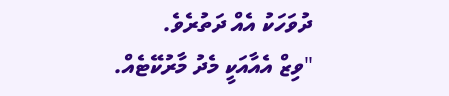ދުވަހަކު އެއް ދަތުރެވެ.
"ވިޒް އެއާއަކީ މެދު މާރުކޭޓެއް.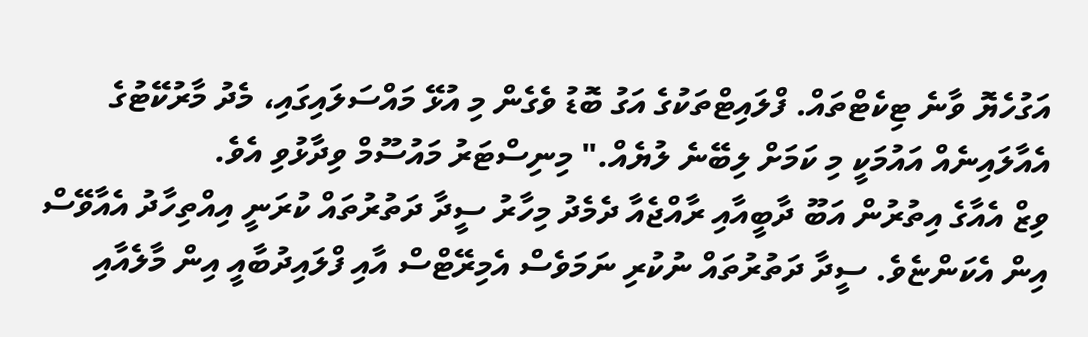އަގުހެޔޮ ވާނެ ޓިކެޓްތައް. ފްލައިޓްތަކުގެ އަގު ބޮޑު ވެގެން މި އުޅޭ މައްސަލައިގައި، މެދު މާރުކޭޓުގެ އެއާލައިނެއް އައުމަކީ މި ކަމަށް ލިބޭނެ ލުޔެއް." މިނިސްޓަރު މައުސޫމް ވިދާޅުވި އެވެ.
ވިޒް އެއާގެ އިތުރުން އަބޫ ދާބީއާއި ރާއްޖެއާ ދެމެދު މިހާރު ސީދާ ދަތުރުތައް ކުރަނީ އިއްތިހާދު އެއާވޭސް އިން އެކަންޏެވެ. ސީދާ ދަތުރުތައް ނުކުރި ނަމަވެސް އެމިރޭޓްސް އާއި ފްލައިދުބާއީ އިން މާލެއާއި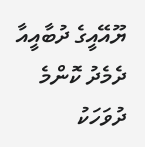ޔޫއޭއީގެ ދުބާއީއާ ދެމެދު ކޮންމެ ދުވަހަކު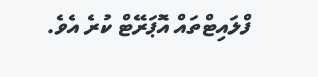ފްލައިޓްތައް އޮޕަރޭޓް ކުރެ އެވެ.